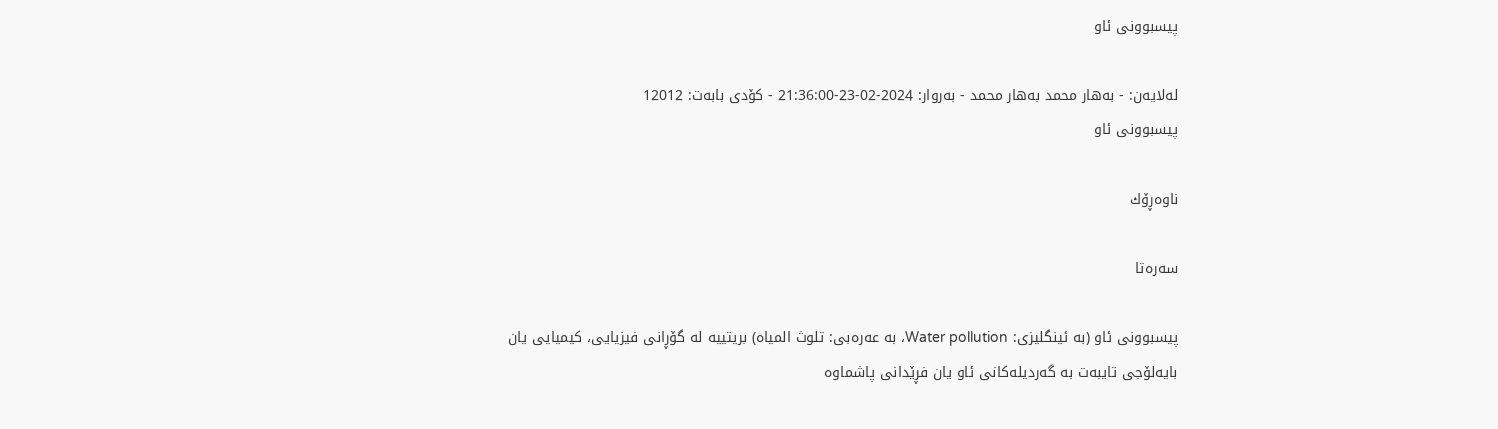پیسبوونی ئاو

له‌لایه‌ن: - بەهار محمد بەهار محمد - به‌روار: 2024-02-23-21:36:00 - کۆدی بابەت: 12012
پیسبوونی ئاو

ناوه‌ڕۆك

سەرەتا

پیسبوونی ئاو (بە ئینگلیزی: Water pollution، بە عەرەبی: تلوث المياه) بریتییە لە گۆڕانی فیزیایی، کیمیایی یان بایەلۆجی تایبەت بە گەردیلەکانی ئاو یان فڕێدانی پاشماوە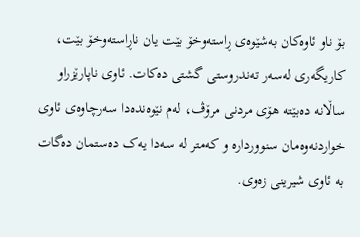بۆ ناو ئاوەکان بەشێوەی ڕاستەوخۆ بێت یان ناڕاستەوخۆ بێت، کاریگەری لەسەر تەندروستی گشتی دەکات. ئاوی ناپارێزراو ساڵانە دەبێتە هۆی مردنی مرۆڤ، لەم نێوەندەدا سەرچاوەی ئاوی خواردنەوەمان سنووردارە و کەمتر لە سەدا یەک دەستمان دەگات بە ئاوی شیرینی زەوی.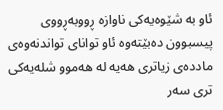ئاو بە شێوەیەکی ناوازە ڕووبەڕووی پیسبوون دەبێتەوە ئاو توانای تواندنەوەی ماددەی زیاتری هەیە لە هەموو شلەیەکی تری سەر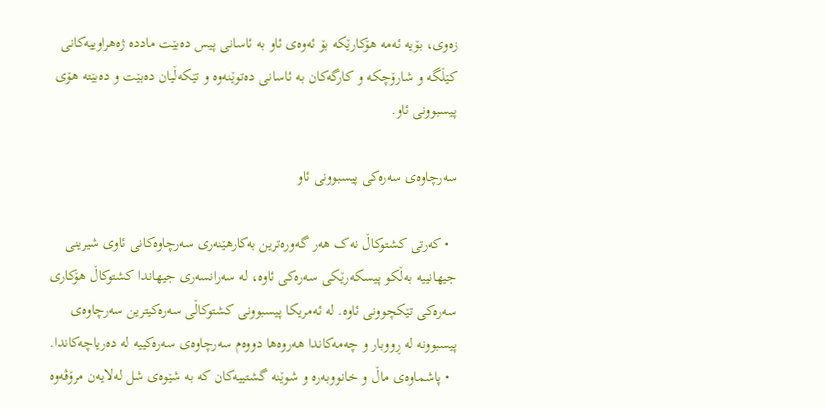زەوی، بۆیە ئەمە هۆکارێکە بۆ ئەوەی ئاو بە ئاسانی پیس دەبێت ماددە ژەهراوییەکانی کێڵگە و شارۆچکە و کارگەکان بە ئاسانی دەتوێنەوە و تێکەڵیان دەبێت و دەبێتە هۆی پیسبوونی ئاو.

سەرچاوەی سەرەکی پیسبوونی ئاو

  • کەرتی کشتوکاڵ نەک هەر گەورەترین بەکارهێنەری سەرچاوەکانی ئاوی شیرینی جیهانییە بەڵکو پیسکەرێکی سەرەکی ئاوە، لە سەرانسەری جیهاندا کشتوکاڵ هۆکاری سەرەکی تێکچوونی ئاوە. لە ئەمریکا پیسبوونی کشتوکاڵی سەرەکیترین سەرچاوەی پیسبوونە لە ڕووبار و چەمەکاندا هەروەها دووەم سەرچاوەی سەرەکییە لە دەریاچەکاندا.
  • پاشماوەی ماڵ و خانووبەرە و شوێنە گشتییەکان کە بە شێوەی شل لەلایەن مرۆڤەوە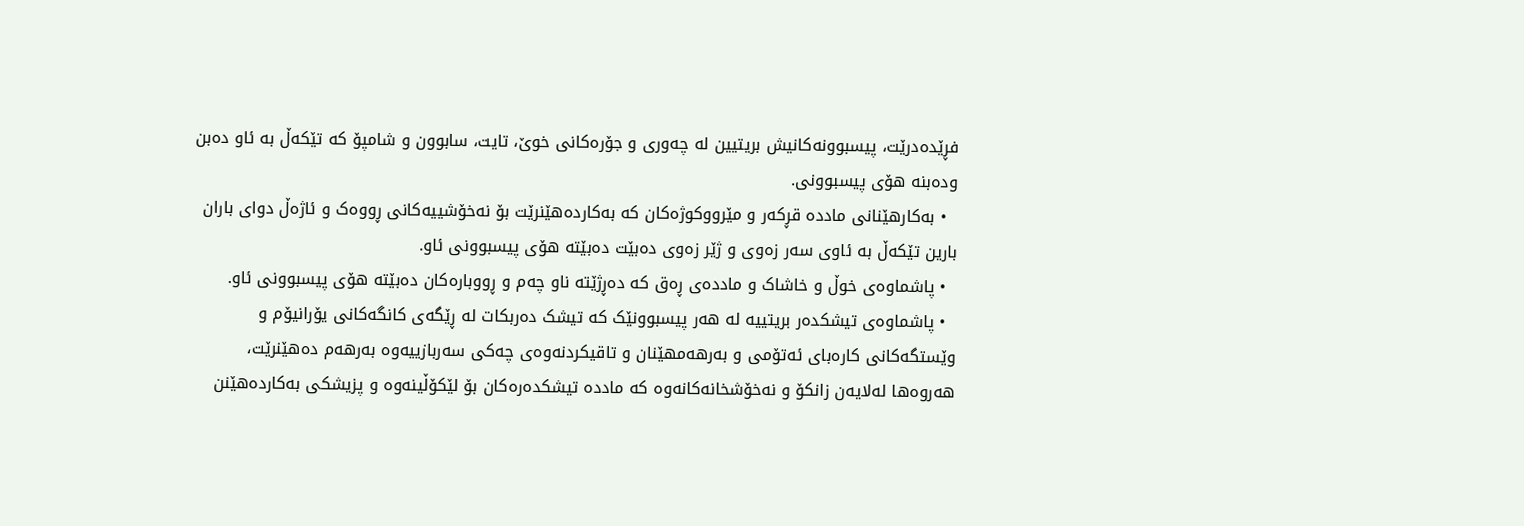فڕێدەدرێت، پیسبوونەکانیش بریتیین لە چەوری و جۆرەکانی خوێ، تایت، سابوون و شامپۆ کە تێکەڵ بە ئاو دەبن ودەبنە هۆی پیسبوونی.
  • بەکارهێنانی ماددە قڕکەر و مێرووکوژەکان کە بەکاردەهێنرێت بۆ نەخۆشییەکانی ڕووەک و ئاژەڵ دوای باران بارین تێکەڵ بە ئاوی سەر زەوی و ژێر زەوی دەبێت دەبێتە هۆی پیسبوونی ئاو.
  • پاشماوەی خوڵ و خاشاک و ماددەی ڕەق کە دەڕژێتە ناو چەم و ڕووبارەکان دەبێتە هۆی پیسبوونی ئاو.
  • پاشماوەی تیشکدەر بریتییە لە هەر پیسبوونێک کە تیشک دەربکات لە ڕێگەی کانگەکانی یۆرانیۆم و وێستگەکانی کارەبای ئەتۆمی و بەرهەمهێنان و تاقیکردنەوەی چەکی سەربازییەوە بەرهەم دەهێنرێت، هەروەها لەلایەن زانکۆ و نەخۆشخانەکانەوە کە ماددە تیشکدەرەکان بۆ لێکۆڵینەوە و پزیشکی بەکاردەهێنن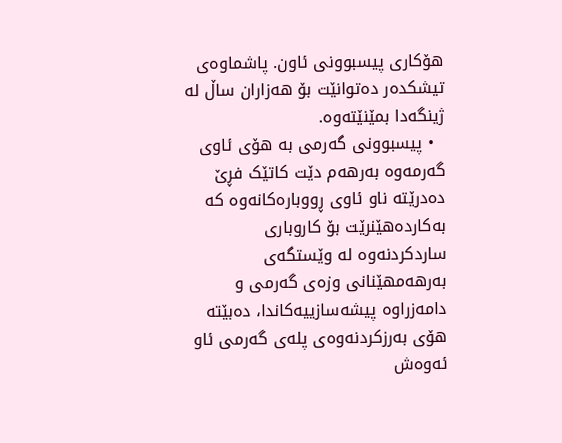هۆکاری پیسبوونی ئاون. پاشماوەی تیشکدەر دەتوانێت بۆ هەزاران ساڵ لە ژینگەدا بمێنێتەوە.
  • پیسبوونی گەرمی بە هۆی ئاوی گەرمەوە بەرهەم دێت کاتێک فڕێ دەدرێتە ناو ئاوی ڕووبارەکانەوە کە بەکاردەهێنرێت بۆ کاروباری ساردکردنەوە لە وێستگەی بەرهەمهێنانی وزەی گەرمی و دامەزراوە پیشەسازییەکاندا، دەبێتە هۆی بەرزکردنەوەی پلەی گەرمی ئاو ئەوەش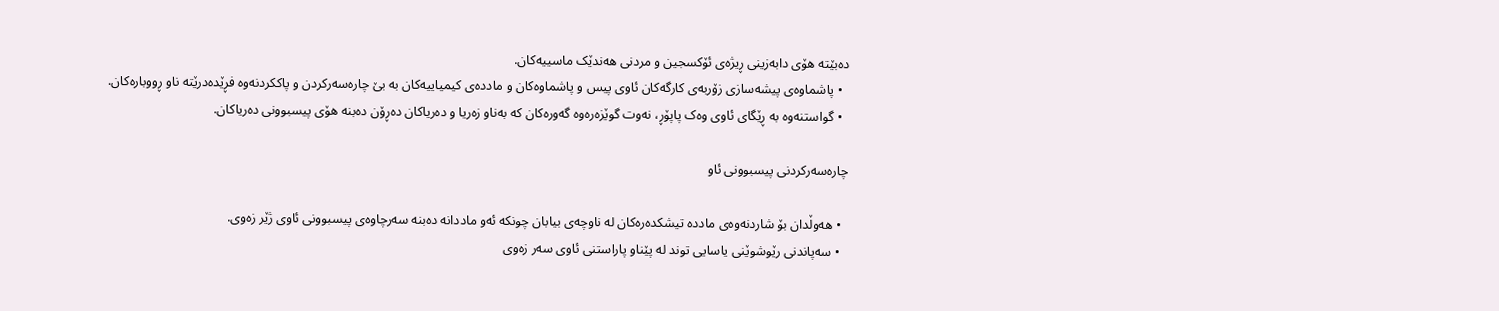دەبێتە هۆی دابەزینی ڕيژەی ئۆکسجین و مردنی هەندێک ماسییەکان.
  • پاشماوەی پیشەسازی زۆربەی کارگەکان ئاوی پیس و پاشماوەکان و ماددەی کیمیاییەکان بە بێ چارەسەرکردن و پاککردنەوە فڕێدەدرێتە ناو ڕووبارەکان.
  • گواستنەوە بە ڕێگای ئاوی وەک پاپۆڕ، نەوت‌ گوێزەرەوە گەورەکان کە بەناو زەریا و دەریاکان دەڕۆن دەبنە هۆی پیسبوونی دەریاکان.

چارەسەرکردنی پیسبوونی ئاو

  • هەوڵدان بۆ شاردنەوەی ماددە تیشکدەرەکان لە ناوچەی بیابان چونکە ئەو ماددانە دەبنە سەرچاوەی پیسبوونی ئاوی ژێر زەوی.
  • سەپاندنی رێوشوێنی یاسایی توند لە پێناو پاراستنی ئاوی سەر زەوی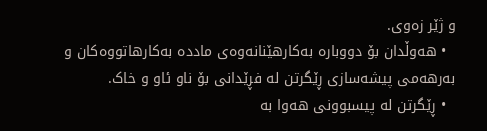و ژێر زەوی.
  • هەوڵدان بۆ دووبارە بەکارهێنانەوەی ماددە بەکارهاتووەکان و بەرهەمی پیشەسازی ڕێگرتن لە فڕێدانی بۆ ناو ئاو و خاک.
  • ڕێگرتن لە پیسبوونی هەوا بە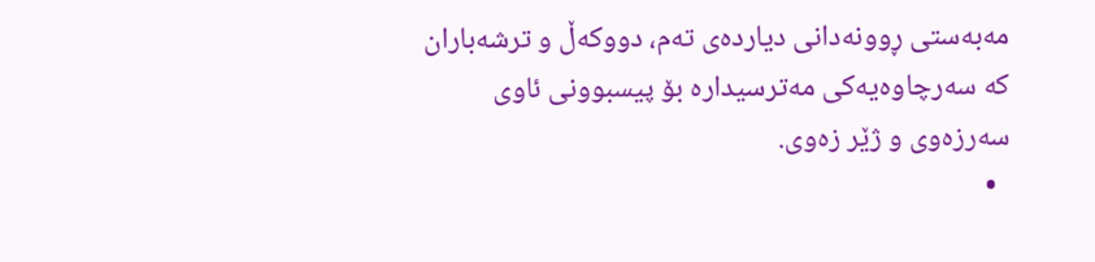مەبەستی ڕوونەدانی دیاردەی تەم، دووکەڵ و ترشەباران کە سەرچاوەیەکی مەترسیدارە بۆ پیسبوونی ئاوی سەرزەوی و ژێر زەوی.
  •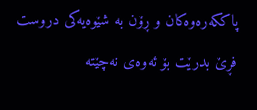پاککەرەوەکان و ڕۆن بە شێوەیەکی دروست فڕێ بدرێت بۆ ئەوەی نەچێتە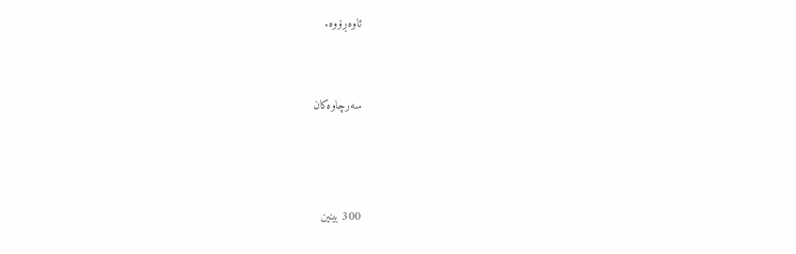ئاوەڕۆوە.


سەرچاوەکان



300 بینین